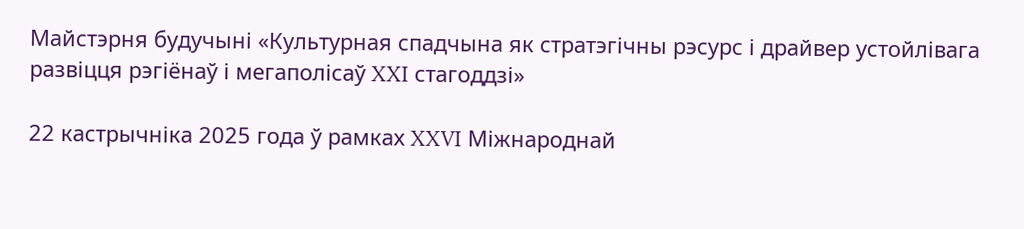Майстэрня будучыні «Культурная спадчына як стратэгічны рэсурс і драйвер устойлівага развіцця рэгіёнаў і мегаполісаў XXI стагоддзі»

22 кастрычніка 2025 года ў рамках XXVI Міжнароднай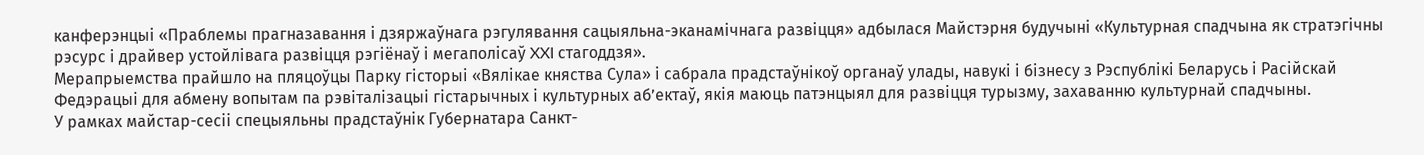канферэнцыі «Праблемы прагназавання і дзяржаўнага рэгулявання сацыяльна-эканамічнага развіцця» адбылася Майстэрня будучыні «Культурная спадчына як стратэгічны рэсурс і драйвер устойлівага развіцця рэгіёнаў і мегаполісаў XXI стагоддзя».
Мерапрыемства прайшло на пляцоўцы Парку гісторыі «Вялікае княства Сула» і сабрала прадстаўнікоў органаў улады, навукі і бізнесу з Рэспублікі Беларусь і Расійскай Федэрацыі для абмену вопытам па рэвіталізацыі гістарычных і культурных аб’ектаў, якія маюць патэнцыял для развіцця турызму, захаванню культурнай спадчыны.
У рамках майстар-сесіі спецыяльны прадстаўнік Губернатара Санкт-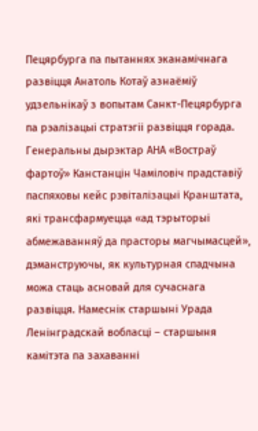Пецярбурга па пытаннях эканамічнага развіцця Анатоль Котаў азнаёміў удзельнікаў з вопытам Санкт-Пецярбурга па рэалізацыі стратэгіі развіцця горада. Генеральны дырэктар АНА «Востраў фартоў» Канстанцін Чаміловіч прадставіў паспяховы кейс рэвіталізацыі Кранштата, які трансфармуецца «ад тэрыторыі абмежаванняў да прасторы магчымасцей», дэманструючы, як культурная спадчына можа стаць асновай для сучаснага развіцця. Намеснік старшыні Урада Ленінградскай вобласці – старшыня камітэта па захаванні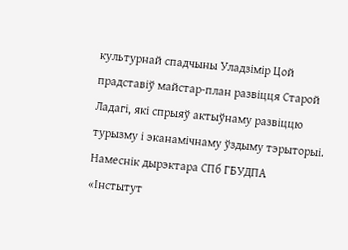культурнай спадчыны Уладзімір Цой прадставіў майстар-план развіцця Старой Ладагі, які спрыяў актыўнаму развіццю турызму і эканамічнаму ўздыму тэрыторыі. Намеснік дырэктара СПб ГБУДПА «Інстытут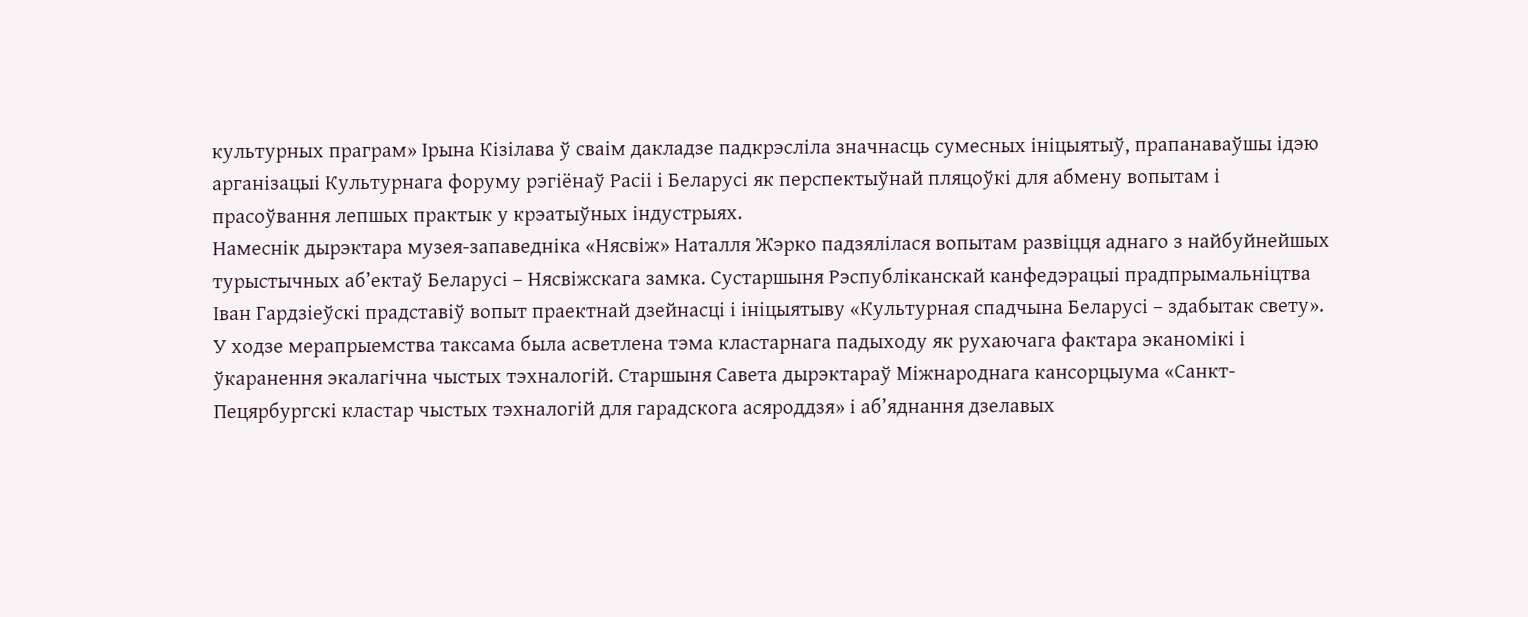культурных праграм» Ірына Кізілава ў сваім дакладзе падкрэсліла значнасць сумесных ініцыятыў, прапанаваўшы ідэю арганізацыі Культурнага форуму рэгіёнаў Расіі і Беларусі як перспектыўнай пляцоўкі для абмену вопытам і прасоўвання лепшых практык у крэатыўных індустрыях.
Намеснік дырэктара музея-запаведніка «Нясвіж» Наталля Жэрко падзялілася вопытам развіцця аднаго з найбуйнейшых турыстычных аб’ектаў Беларусі – Нясвіжскага замка. Сустаршыня Рэспубліканскай канфедэрацыі прадпрымальніцтва Іван Гардзіеўскі прадставіў вопыт праектнай дзейнасці і ініцыятыву «Культурная спадчына Беларусі – здабытак свету».
У ходзе мерапрыемства таксама была асветлена тэма кластарнага падыходу як рухаючага фактара эканомікі і ўкаранення экалагічна чыстых тэхналогій. Старшыня Савета дырэктараў Міжнароднага кансорцыума «Санкт-Пецярбургскі кластар чыстых тэхналогій для гарадскога асяроддзя» і аб’яднання дзелавых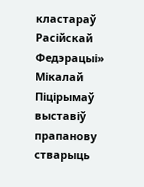кластараў Расійскай Федэрацыі» Мікалай Піцірымаў выставіў прапанову стварыць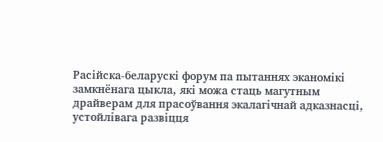Расійска-беларускі форум па пытаннях эканомікі замкнёнага цыкла, які можа стаць магутным драйверам для прасоўвання экалагічнай адказнасці, устойлівага развіцця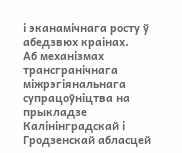і эканамічнага росту ў абедзвюх краінах.
Аб механізмах трансгранічнага міжрэгіянальнага супрацоўніцтва на прыкладзе Калінінградскай і Гродзенскай абласцей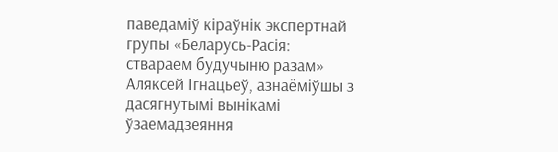паведаміў кіраўнік экспертнай групы «Беларусь-Расія: ствараем будучыню разам» Аляксей Ігнацьеў, азнаёміўшы з дасягнутымі вынікамі ўзаемадзеяння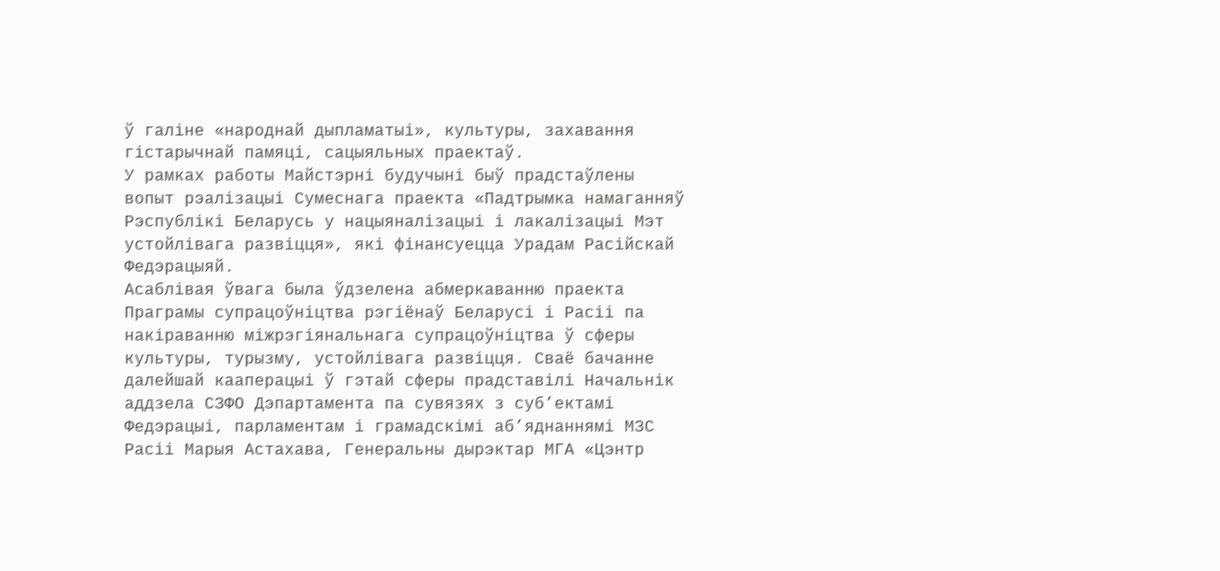ў галіне «народнай дыпламатыі», культуры, захавання гістарычнай памяці, сацыяльных праектаў.
У рамках работы Майстэрні будучыні быў прадстаўлены вопыт рэалізацыі Сумеснага праекта «Падтрымка намаганняў Рэспублікі Беларусь у нацыяналізацыі і лакалізацыі Мэт устойлівага развіцця», які фінансуецца Урадам Расійскай Федэрацыяй.
Асаблівая ўвага была ўдзелена абмеркаванню праекта Праграмы супрацоўніцтва рэгіёнаў Беларусі і Расіі па накіраванню міжрэгіянальнага супрацоўніцтва ў сферы культуры, турызму, устойлівага развіцця. Сваё бачанне далейшай кааперацыі ў гэтай сферы прадставілі Начальнік аддзела СЗФО Дэпартамента па сувязях з суб’ектамі Федэрацыі, парламентам і грамадскімі аб’яднаннямі МЗС Расіі Марыя Астахава, Генеральны дырэктар МГА «Цэнтр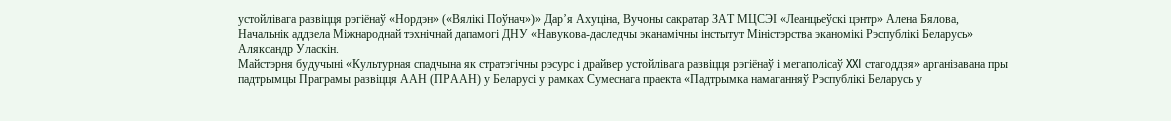устойлівага развіцця рэгіёнаў «Нордэн» («Вялікі Поўнач»)» Дар’я Ахуціна, Вучоны сакратар ЗАТ МЦСЭІ «Леанцьеўскі цэнтр» Алена Бялова, Начальнік аддзела Міжнароднай тэхнічнай дапамогі ДНУ «Навукова-даследчы эканамічны інстытут Міністэрства эканомікі Рэспублікі Беларусь» Аляксандр Уласкін.
Майстэрня будучыні «Культурная спадчына як стратэгічны рэсурс і драйвер устойлівага развіцця рэгіёнаў і мегаполісаў XXI стагоддзя» арганізавана пры падтрымцы Праграмы развіцця ААН (ПРААН) у Беларусі у рамках Сумеснага праекта «Падтрымка намаганняў Рэспублікі Беларусь у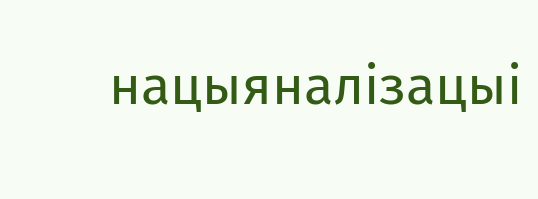нацыяналізацыі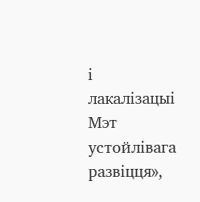і лакалізацыі Мэт устойлівага развіцця»,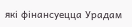які фінансуецца Урадам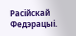Расійскай Федэрацыі.